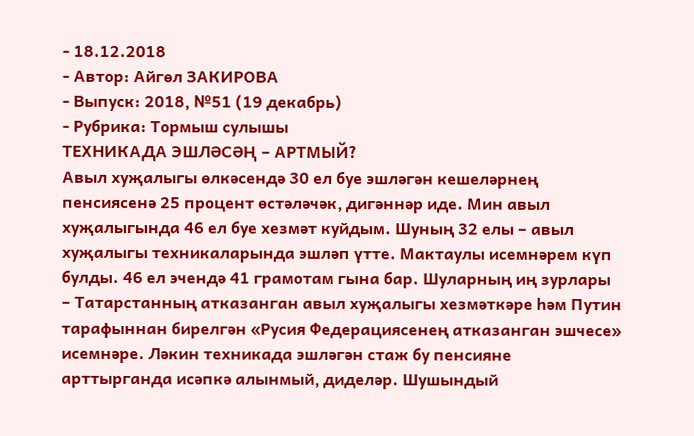- 18.12.2018
- Автор: Айгөл ЗАКИРОВА
- Выпуск: 2018, №51 (19 декабрь)
- Рубрика: Тормыш сулышы
ТЕХНИКАДА ЭШЛӘСӘҢ – АРТМЫЙ?
Авыл хуҗалыгы өлкәсендә 30 ел буе эшләгән кешеләрнең пенсиясенә 25 процент өстәләчәк, дигәннәр иде. Мин авыл хуҗалыгында 46 ел буе хезмәт куйдым. Шуның 32 елы – авыл хуҗалыгы техникаларында эшләп үтте. Мактаулы исемнәрем күп булды. 46 ел эчендә 41 грамотам гына бар. Шуларның иң зурлары – Татарстанның атказанган авыл хуҗалыгы хезмәткәре һәм Путин тарафыннан бирелгән «Русия Федерациясенең атказанган эшчесе» исемнәре. Ләкин техникада эшләгән стаж бу пенсияне арттырганда исәпкә алынмый, диделәр. Шушындый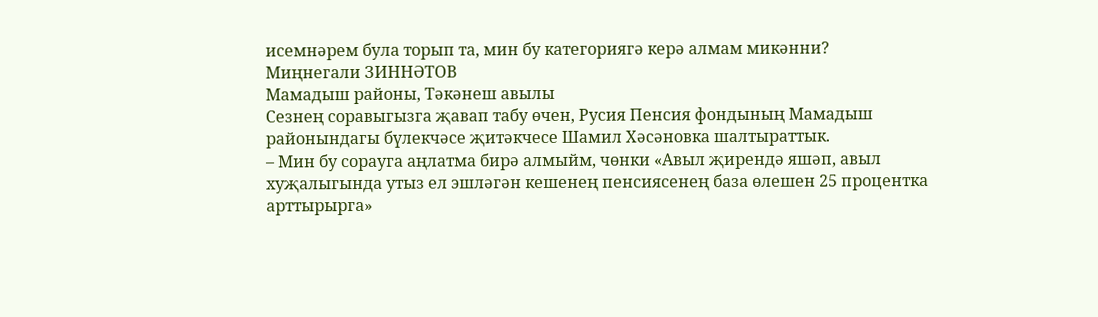исемнәрем була торып та, мин бу категориягә керә алмам микәнни?
Миңнегали ЗИННӘТОВ
Мамадыш районы, Тәкәнеш авылы
Сезнең соравыгызга җавап табу өчен, Русия Пенсия фондының Мамадыш районындагы бүлекчәсе җитәкчесе Шамил Хәсәновка шалтыраттык.
– Мин бу сорауга аңлатма бирә алмыйм, чөнки «Авыл җирендә яшәп, авыл хуҗалыгында утыз ел эшләгән кешенең пенсиясенең база өлешен 25 процентка арттырырга»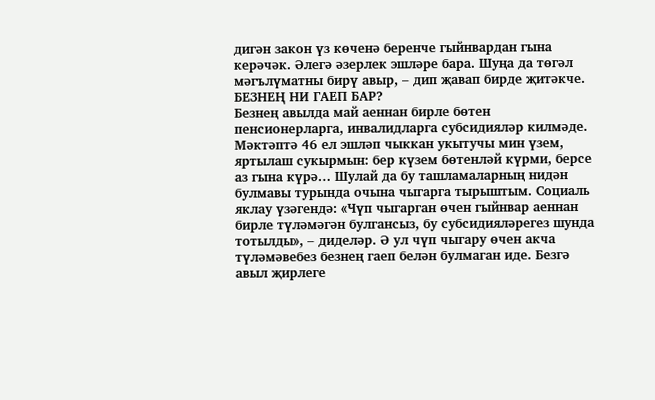дигән закон үз көченә беренче гыйнвардан гына керәчәк. Әлегә әзерлек эшләре бара. Шуңа да төгәл мәгълүматны бирү авыр, – дип җавап бирде җитәкче.
БЕЗНЕҢ НИ ГАЕП БАР?
Безнең авылда май аеннан бирле бөтен пенсионерларга, инвалидларга субсидияләр килмәде. Мәктәптә 46 ел эшләп чыккан укытучы мин үзем, яртылаш сукырмын: бер күзем бөтенләй күрми, берсе аз гына күрә… Шулай да бу ташламаларның нидән булмавы турында очына чыгарга тырыштым. Социаль яклау үзәгендә: «Чүп чыгарган өчен гыйнвар аеннан бирле түләмәгән булгансыз, бу субсидияләрегез шунда тотылды», – диделәр. Ә ул чүп чыгару өчен акча түләмәвебез безнең гаеп белән булмаган иде. Безгә авыл җирлеге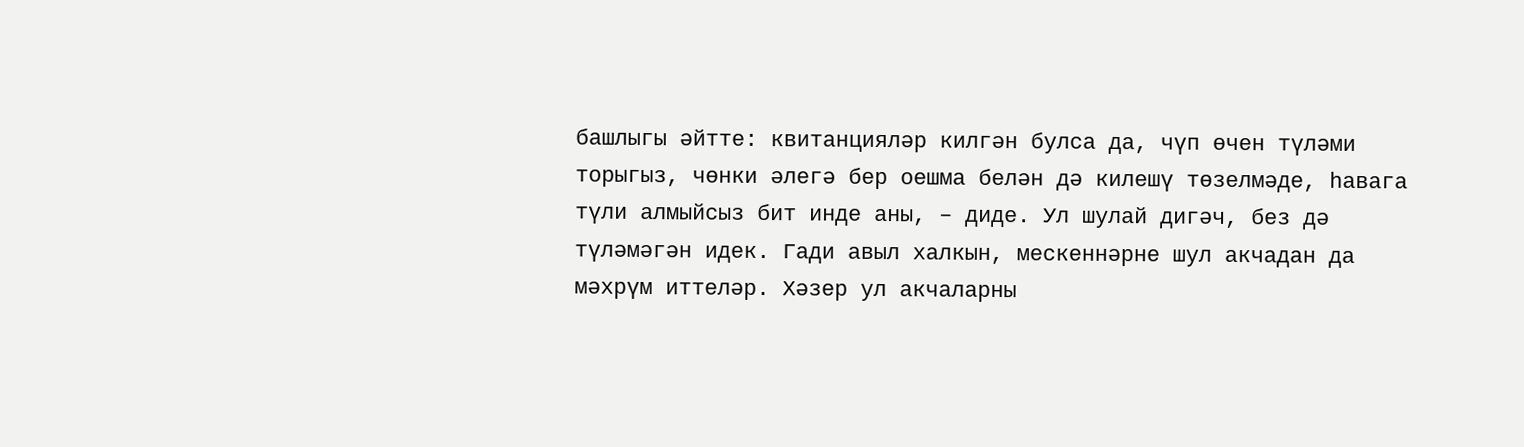башлыгы әйтте: квитанцияләр килгән булса да, чүп өчен түләми торыгыз, чөнки әлегә бер оешма белән дә килешү төзелмәде, һавага түли алмыйсыз бит инде аны, – диде. Ул шулай дигәч, без дә түләмәгән идек. Гади авыл халкын, мескеннәрне шул акчадан да мәхрүм иттеләр. Хәзер ул акчаларны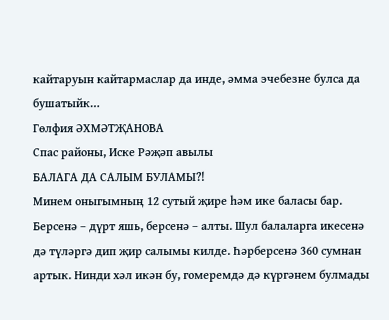кайтаруын кайтармаслар да инде, әмма эчебезне булса да бушатыйк…
Гөлфия ӘХМӘТҖАНОВА
Спас районы, Иске Рәҗәп авылы
БАЛАГА ДА САЛЫМ БУЛАМЫ?!
Минем оныгымның 12 сутый җире һәм ике баласы бар. Берсенә – дүрт яшь, берсенә – алты. Шул балаларга икесенә дә түләргә дип җир салымы килде. Һәрберсенә 360 сумнан артык. Нинди хәл икән бу, гомеремдә дә күргәнем булмады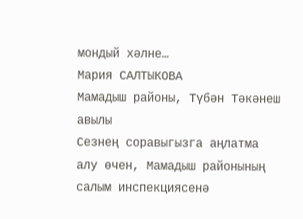мондый хәлне…
Мария САЛТЫКОВА
Мамадыш районы, Түбән Тәкәнеш авылы
Сезнең соравыгызга аңлатма алу өчен, Мамадыш районының салым инспекциясенә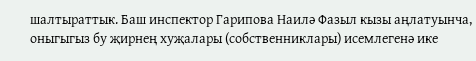шалтыраттык. Баш инспектор Гарипова Наилә Фазыл кызы аңлатуынча, оныгыгыз бу җирнең хуҗалары (собственниклары) исемлегенә ике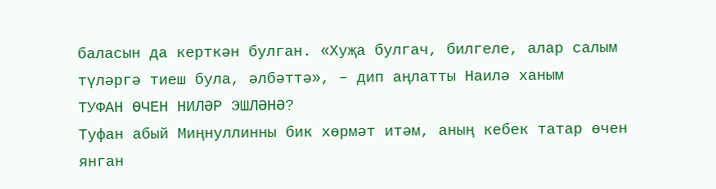баласын да керткән булган. «Хуҗа булгач, билгеле, алар салым түләргә тиеш була, әлбәттә», – дип аңлатты Наилә ханым
ТУФАН ӨЧЕН НИЛӘР ЭШЛӘНӘ?
Туфан абый Миңнуллинны бик хөрмәт итәм, аның кебек татар өчен янган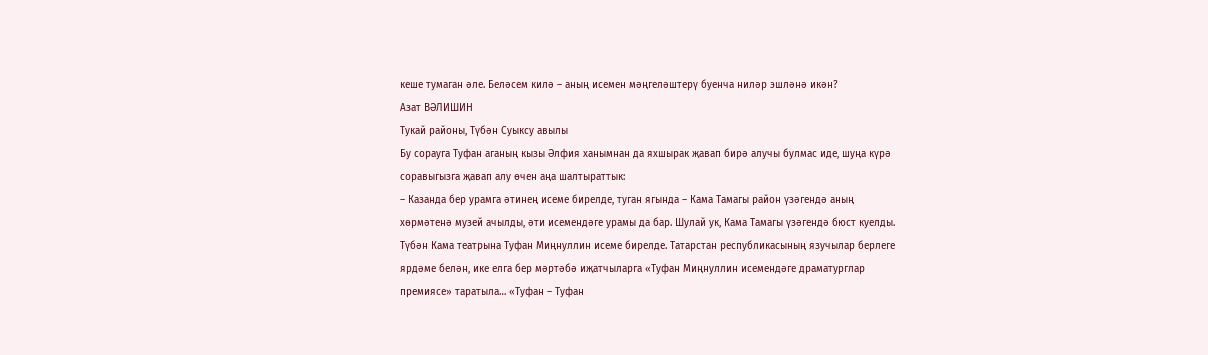кеше тумаган әле. Беләсем килә – аның исемен мәңгеләштерү буенча ниләр эшләнә икән?
Азат ВӘЛИШИН
Тукай районы, Түбән Суыксу авылы
Бу сорауга Туфан аганың кызы Әлфия ханымнан да яхшырак җавап бирә алучы булмас иде, шуңа күрә соравыгызга җавап алу өчен аңа шалтыраттык:
– Казанда бер урамга әтинең исеме бирелде, туган ягында – Кама Тамагы район үзәгендә аның хөрмәтенә музей ачылды, әти исемендәге урамы да бар. Шулай ук, Кама Тамагы үзәгендә бюст куелды. Түбән Кама театрына Туфан Миңнуллин исеме бирелде. Татарстан республикасының язучылар берлеге ярдәме белән, ике елга бер мәртәбә иҗатчыларга «Туфан Миңнуллин исемендәге драматурглар премиясе» таратыла… «Туфан – Туфан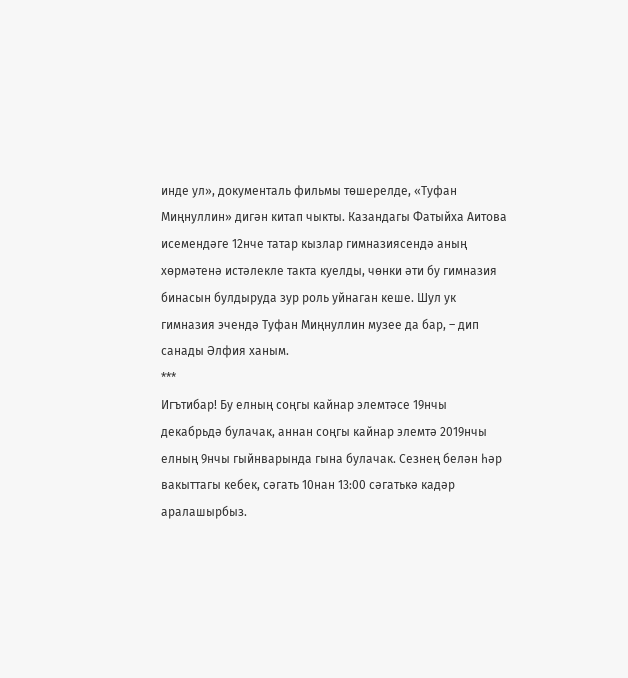инде ул», документаль фильмы төшерелде, «Туфан Миңнуллин» дигән китап чыкты. Казандагы Фатыйха Аитова исемендәге 12нче татар кызлар гимназиясендә аның хөрмәтенә истәлекле такта куелды, чөнки әти бу гимназия бинасын булдыруда зур роль уйнаган кеше. Шул ук гимназия эчендә Туфан Миңнуллин музее да бар, – дип санады Әлфия ханым.
***
Игътибар! Бу елның соңгы кайнар элемтәсе 19нчы декабрьдә булачак, аннан соңгы кайнар элемтә 2019нчы елның 9нчы гыйнварында гына булачак. Сезнең белән һәр вакыттагы кебек, сәгать 10нан 13:00 сәгатькә кадәр аралашырбыз.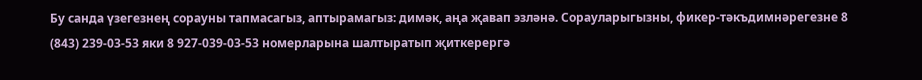Бу санда үзегезнең сорауны тапмасагыз, аптырамагыз: димәк, аңа җавап эзләнә. Сорауларыгызны, фикер-тәкъдимнәрегезне 8 (843) 239-03-53 яки 8 927-039-03-53 номерларына шалтыратып җиткерергә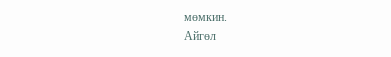мөмкин.
Айгөл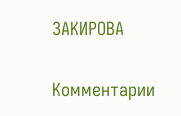ЗАКИРОВА

Комментарии